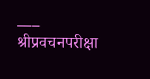___
श्रीप्रवचनपरीक्षा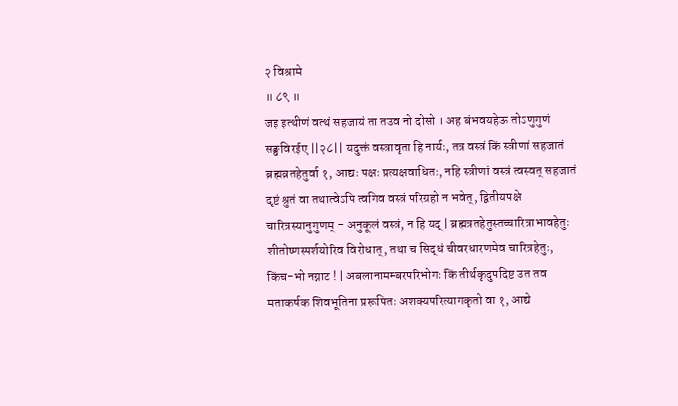२ विश्रामे
॥ ८९ ॥
जइ इत्थीणं वत्थं सहजायं ता तउव नो दोसो । अह बंभवयहेऊ तोऽणुगुणं सङ्घविरईए ||२८|| यदुक्तं वस्त्रावृता हि नार्यः, तत्र वस्त्रं किं स्त्रीणां सहजातं ब्रह्मव्रतहेतुर्वा १, आद्यः पक्षः प्रत्यक्षवाधितः, नहि स्त्रीणां वस्त्रं त्वस्वत् सहजातं दृष्टं श्रुतं वा तथात्वेऽपि त्वगिव वस्त्रं परिग्रहो न भवेत्, द्वितीयपक्षे चारित्रस्यानुगुणम् - अनुकूलं वस्त्रं, न हि यद् | ब्रह्मत्रतहेतुस्तच्चारित्राभावहेतुः शीतोष्णस्पर्शयोरिव विरोधात्, तथा च सिद्धं चीवरधारणमेव चारित्रहेतुः, किंच-भो नग्नाट ! | अबलानामम्बरपरिभोगः किं तीर्थकृदुपदिष्ट उत तव मताकर्षक शिवभूतिना प्ररूपितः अशक्यपरित्यागकृतो वा १, आद्ये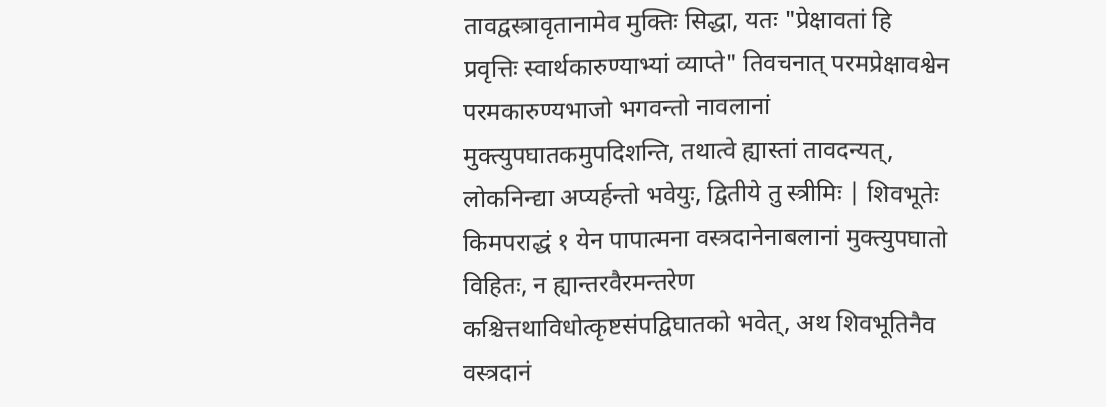तावद्वस्त्रावृतानामेव मुक्तिः सिद्धा, यतः "प्रेक्षावतां हि प्रवृत्तिः स्वार्थकारुण्याभ्यां व्याप्ते" तिवचनात् परमप्रेक्षावश्वेन परमकारुण्यभाजो भगवन्तो नावलानां मुक्त्युपघातकमुपदिशन्ति, तथात्वे ह्यास्तां तावदन्यत्, लोकनिन्द्या अप्यर्हन्तो भवेयुः, द्वितीये तु स्त्रीमिः | शिवभूतेः किमपराद्धं १ येन पापात्मना वस्त्रदानेनाबलानां मुक्त्युपघातो विहितः, न ह्यान्तरवैरमन्तरेण कश्चित्तथाविधोत्कृष्टसंपद्विघातको भवेत्, अथ शिवभूतिनैव वस्त्रदानं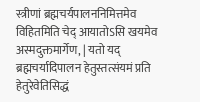स्त्रीणां ब्रह्मचर्यपालननिमित्तमेव विहितमिति चेद् आयातोऽसि खयमेव अस्मदुक्तमार्गेण, | यतो यद् ब्रह्मचर्यादिपालन हेतुस्तत्संयमं प्रति हेतुरेवेतिसिद्धं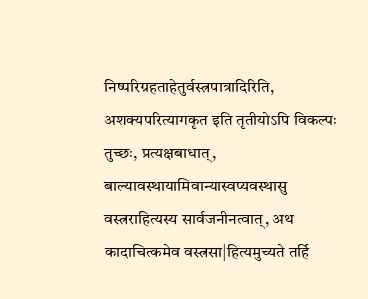निष्परिग्रहताहेतुर्वस्त्रपात्रादिरिति, अशक्यपरित्यागकृत इति तृतीयोऽपि विकल्पः तुच्छः, प्रत्यक्षबाधात्, बाल्यावस्थायामिवान्यास्वप्यवस्थासु वस्त्रराहित्यस्य सार्वजनीनत्वात्, अथ कादाचित्कमेव वस्त्रसा|हित्यमुच्यते तर्हि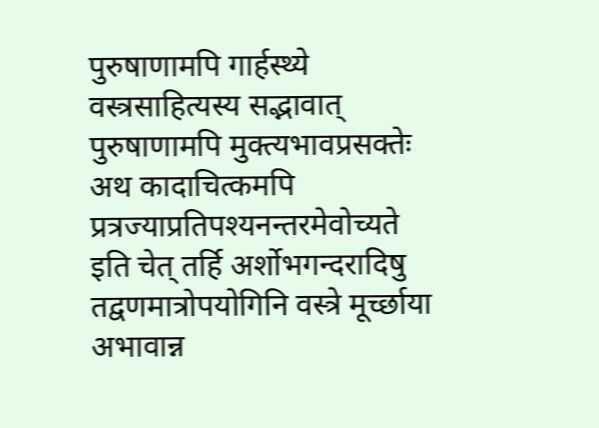पुरुषाणामपि गार्हस्थ्ये वस्त्रसाहित्यस्य सद्भावात् पुरुषाणामपि मुक्त्यभावप्रसक्तेः अथ कादाचित्कमपि प्रत्रज्याप्रतिपश्यनन्तरमेवोच्यते इति चेत् तर्हि अर्शोभगन्दरादिषु तद्वणमात्रोपयोगिनि वस्त्रे मूर्च्छाया अभावान्न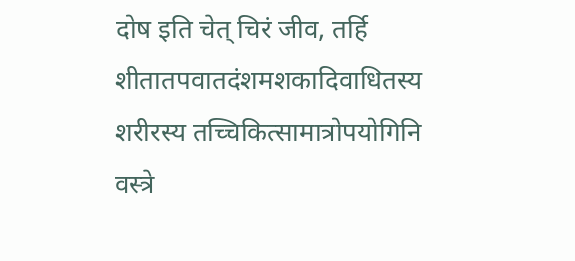दोष इति चेत् चिरं जीव, तर्हि शीतातपवातदंशमशकादिवाधितस्य शरीरस्य तच्चिकित्सामात्रोपयोगिनि वस्त्रे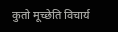कुतो मूच्छेति विचार्य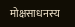मोक्षसाधनस्य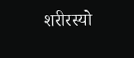शरीरस्यो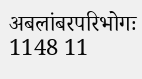अबलांबरपरिभोगः
1148 11